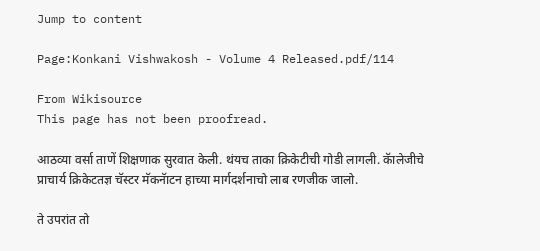Jump to content

Page:Konkani Vishwakosh - Volume 4 Released.pdf/114

From Wikisource
This page has not been proofread.

आठव्या वर्सा ताणें शिक्षणाक सुरवात केली. थंयच ताका क्रिकेटीची गोडी लागली. कॅालेजीचे प्राचार्य क्रिकेटतज्ञ चॅस्टर मॅकनॅाटन हाच्या मार्गदर्शनाचो लाब रणजीक जालो.

ते उपरांत तो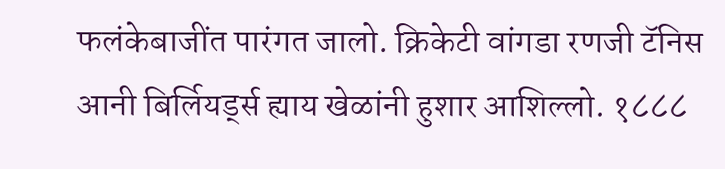फलंकेबाजींत पारंगत जालो. क्रिकेटी वांगडा रणजी टॅनिस आनी बिर्लियर्ड्स ह्याय खेळांनी हुशार आशिल्लो. १८८८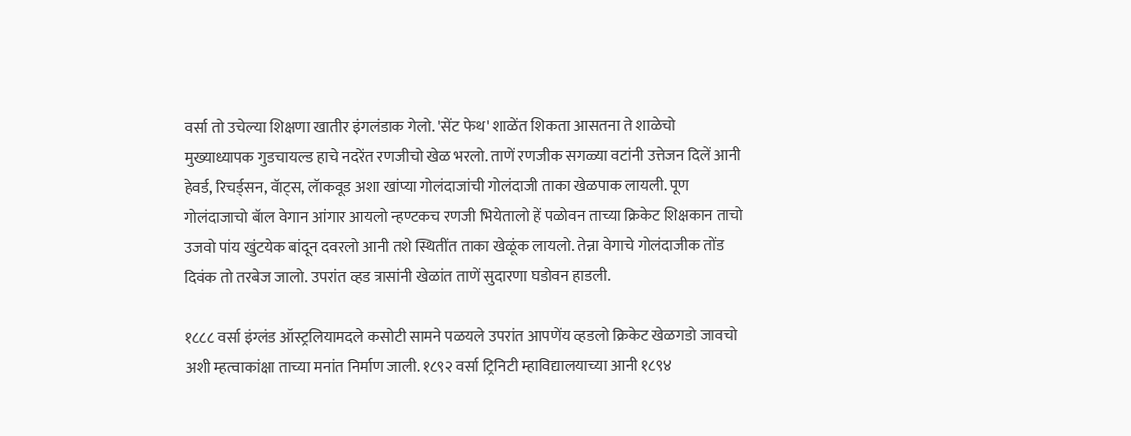वर्सा तो उचेल्या शिक्षणा खातीर इंगलंडाक गेलो. 'सेंट फेथ' शाळेंत शिकता आसतना ते शाळेचो मुख्याध्यापक गुडचायल्ड हाचे नदरेंत रणजीचो खेळ भरलो. ताणें रणजीक सगळ्या वटांनी उत्तेजन दिलें आनी हेवर्ड, रिचर्ड्सन, वॅाट्स, लॅाकवूड अशा खांप्या गोलंदाजांची गोलंदाजी ताका खेळपाक लायली. पूण गोलंदाजाचो बॅाल वेगान आंगार आयलो न्हण्टकच रणजी भियेतालो हें पळोवन ताच्या क्रिकेट शिक्षकान ताचो उजवो पांय खुंटयेक बांदून दवरलो आनी तशे स्थितींत ताका खेळूंक लायलो. तेन्ना वेगाचे गोलंदाजीक तोंड दिवंक तो तरबेज जालो. उपरांत व्हड त्रासांनी खेळांत ताणें सुदारणा घडोवन हाडली.

१८८८ वर्सा इंग्लंड ऑस्ट्रलियामदले कसोटी सामने पळयले उपरांत आपणेंय व्हडलो क्रिकेट खेळगडो जावचो अशी म्हत्वाकांक्षा ताच्या मनांत निर्माण जाली. १८९२ वर्सा ट्रिनिटी म्हाविद्यालयाच्या आनी १८९४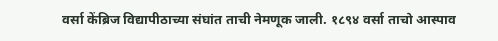वर्सा केंब्रिज विद्यापीठाच्या संघांत ताची नेमणूक जाली. १८९४ वर्सा ताचो आस्पाव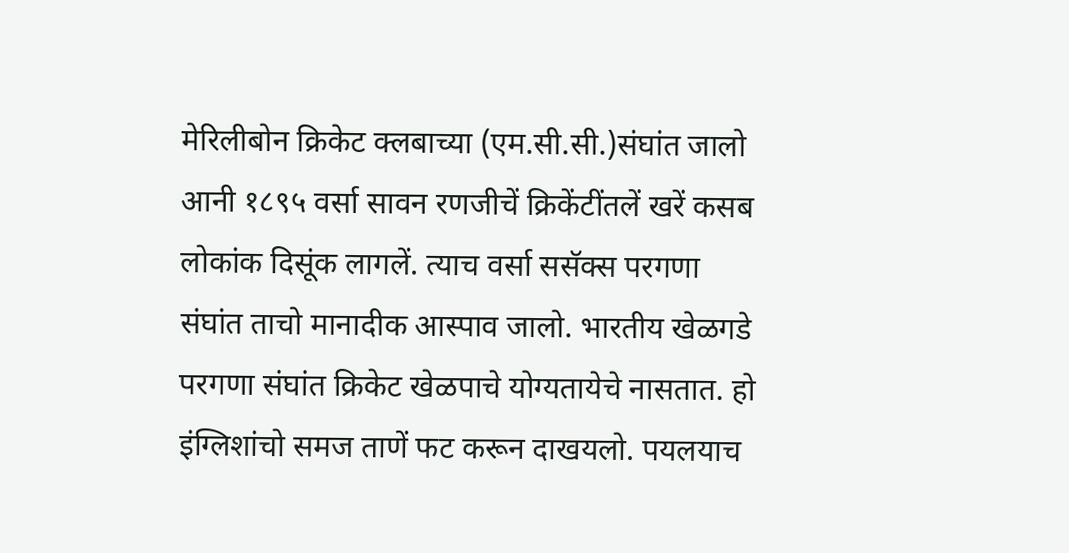मेरिलीबोन क्रिकेट क्लबाच्या (एम.सी.सी.)संघांत जालो आनी १८९५ वर्सा सावन रणजीचें क्रिकेंटींतलें खरें कसब लोकांक दिसूंक लागलें. त्याच वर्सा ससॅक्स परगणा संघांत ताचो मानादीक आस्पाव जालो. भारतीय खेळगडे परगणा संघांत क्रिकेट खेळपाचे योग्यतायेचे नासतात. हो इंग्लिशांचो समज ताणें फट करून दाखयलो. पयलयाच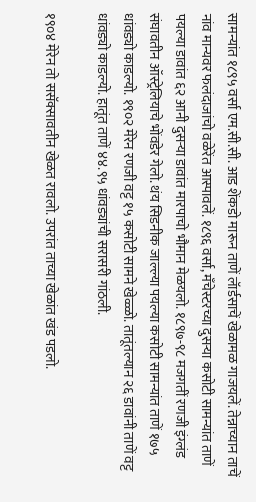सामन्यांत १८९५ वर्सा एम.सी.सी. आड शेंकडो मारून ताणें लॅार्डसाचें खेळामळ गाजयलें. तेन्नाच्यान ताचें नांव मान्यवर फलंदाजांचो वळेरेंत आस्पावलें. १८९६ वर्सा, मँचेस्टरच्या दुसऱ्या कसोटी सामन्यांत ताणें पयल्या डावांत ६२ आनी दुसऱ्या डावांत मारपाचो भौमान मेळयलो. १८९७-९८ मजगतीं रणजी इंग्लंड संघावतीन ऑस्ट्रेलियाचे भोंवडेर गेलो. थंय सिडनीक जाल्ल्या पयल्या कसोटी सामन्यांत ताणें १७५ धांवड्यो काडल्यो. १९०२ मेरेन रणजी वट्ट १५ कसोटी सामने खेळ्ळो. तातूंतल्यान २६ डावांनी ताणें वट्ट धांवड्यो काडल्यो. हातूंत ताणें ४४.९५ धांवड्यांची सरासरी गांठली.

१९०४ मेरेन तो ससॅक्सावतीन खेळत रावलो. उपरांत ताच्या खेळांत खंड पडलो.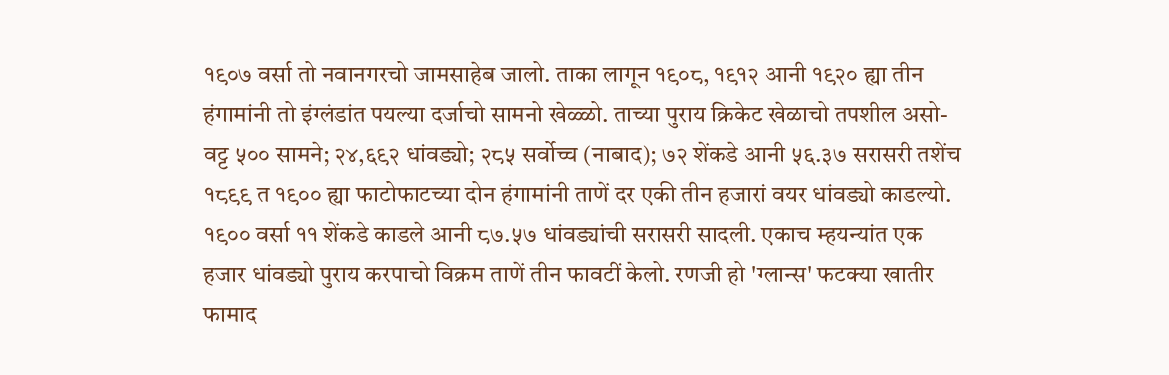१९०७ वर्सा तो नवानगरचो जामसाहेब जालो. ताका लागून १९०८, १९१२ आनी १९२० ह्या तीन हंगामांनी तो इंग्लंडांत पयल्या दर्जाचो सामनो खेळ्ळो. ताच्या पुराय क्रिकेट खेळाचो तपशील असो- वट्ट ५०० सामने; २४,६९२ धांवड्यो; २८५ सर्वोच्च (नाबाद); ७२ शेंकडे आनी ५६.३७ सरासरी तशेंच १८९९ त १९०० ह्या फाटोफाटच्या दोन हंगामांनी ताणें दर एकी तीन हजारां वयर धांवड्यो काडल्यो. १९०० वर्सा ११ शेंकडे काडले आनी ८७.५७ धांवड्यांची सरासरी सादली. एकाच म्हयन्यांत एक हजार धांवड्यो पुराय करपाचो विक्रम ताणें तीन फावटीं केलो. रणजी हो 'ग्लान्स' फटक्या खातीर फामाद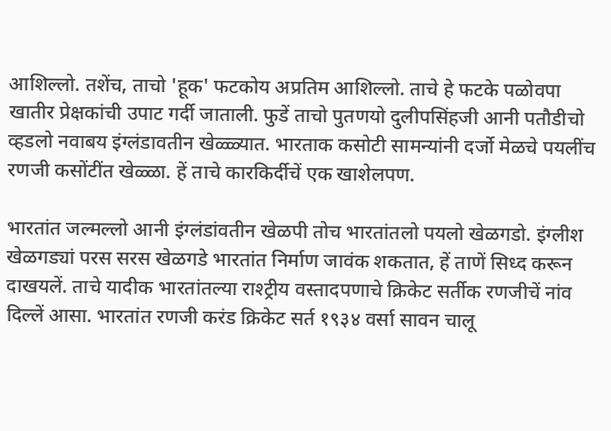आशिल्लो. तशेंच, ताचो 'हूक' फटकोय अप्रतिम आशिल्लो. ताचे हे फटके पळोवपा खातीर प्रेक्षकांची उपाट गर्दी जाताली. फुडें ताचो पुतणयो दुलीपसिंहजी आनी पतौडीचो व्हडलो नवाबय इंग्लंडावतीन खेळ्ळ्यात. भारताक कसोटी सामन्यांनी दर्जो मेळचे पयलींच रणजी कसोंटींत खेळ्ळा. हें ताचे कारकिर्दीचें एक खाशेलपण.

भारतांत जल्मल्लो आनी इंग्लंडांवतीन खेळपी तोच भारतांतलो पयलो खेळगडो. इंग्लीश खेळगड्यां परस सरस खेळगडे भारतांत निर्माण जावंक शकतात, हें ताणें सिध्द करून दाखयलें. ताचे यादीक भारतांतल्या राश्ट्रीय वस्तादपणाचे क्रिकेट सर्तीक रणजीचें नांव दिल्लें आसा. भारतांत रणजी करंड क्रिकेट सर्त १९३४ वर्सा सावन चालू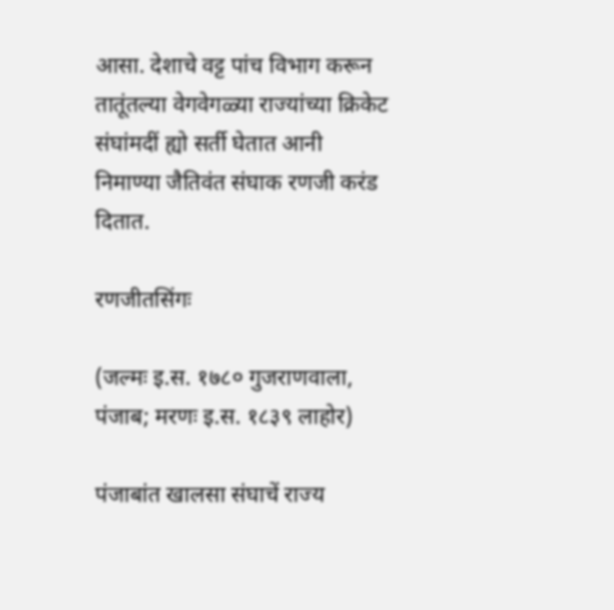आसा. देशाचे वट्ट पांच विभाग करून तातूंतल्या वेगवेगळ्या राज्यांच्या क्रिकेट संघांमदीं ह्यो सर्ती घेतात आनी निमाण्या जैतिवंत संघाक रणजी करंड दितात.

रणजीतसिंगः

(जल्मः इ.स. १७८० गुजराणवाला, पंजाब; मरणः इ.स. १८३९ लाहोर)

पंजाबांत खालसा संघाचें राज्य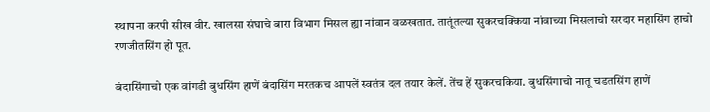स्थापना करपी सीख वीर. खालसा संघाचे बारा विभाग मिसल ह्या नांवान वळखतात. तातूंतल्या सुकरचक्किया नांवाच्या मिसलाचो सरदार महासिंग हाचो रणजीतसिंग हो पूत.

बंदासिंगाचो एक वांगडी बुधसिंग हाणें बंदासिंग मरतकच आपलें स्वतंत्र दल तयार केलें. तेंच हें सुकरचकिया. बुधसिंगाचो नातू चडतसिंग हाणें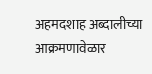अहमदशाह अब्दालीच्या आक्रमणावेळार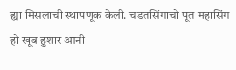ह्या मिसलाची स्थापणूक केली. चडतसिंगाचो पूत महासिंग हो खूब हुशार आनी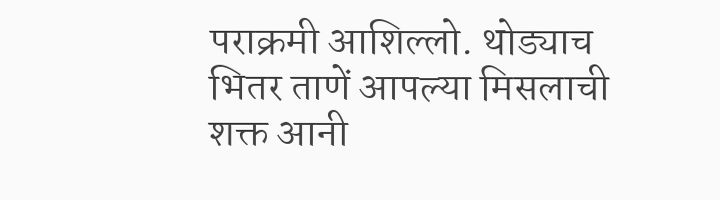पराक्रमी आशिल्लो. थोड्याच भितर ताणें आपल्या मिसलाची शक्त आनी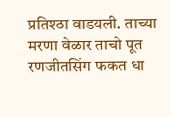प्रतिश्ठा वाडयली. ताच्या मरणा वेळार ताचो पूत रणजीतसिंग फकत धा